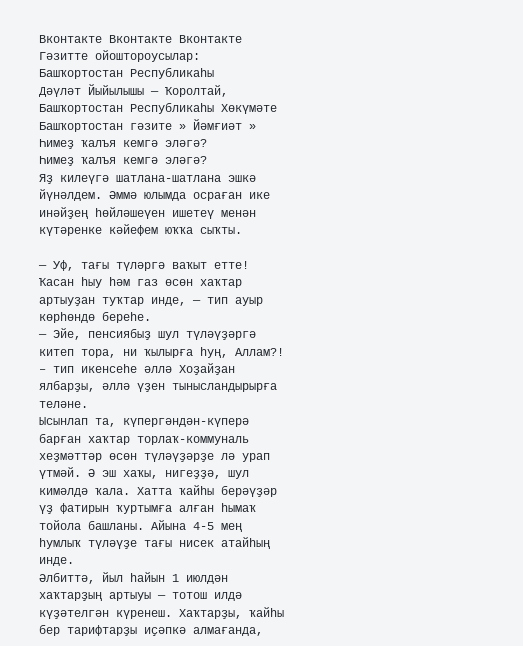Вконтакте Вконтакте Вконтакте
Гәзитте ойоштороусылар:
Башҡортостан Республикаһы
Дәүләт Йыйылышы — Ҡоролтай,
Башҡортостан Республикаһы Хөкүмәте
Башҡортостан гәзите » Йәмғиәт » Һимеҙ ҡалъя кемгә эләгә?
Һимеҙ ҡалъя кемгә эләгә?
Яҙ килеүгә шатлана-шатлана эшкә йүнәлдем. Әммә юлымда осраған ике инәйҙең һөйләшеүен ишетеү менән күтәренке кәйефем юҡҡа сыҡты.

— Уф, тағы түләргә ваҡыт етте! Ҡасан һыу һәм газ өсөн хаҡтар артыуҙан туҡтар инде, — тип ауыр көрһөндө береһе.
— Эйе, пенсиябыҙ шул түләүҙәргә китеп тора, ни ҡылырға һуң, Аллам?! – тип икенсеһе әллә Хоҙайҙан ялбарҙы, әллә үҙен тынысландырырға теләне.
Ысынлап та, күпергәндән-күперә барған хаҡтар торлаҡ-коммуналь хеҙмәттәр өсөн түләүҙәрҙе лә урап үтмәй. Ә эш хаҡы, нигеҙҙә, шул кимәлдә ҡала. Хатта ҡайһы берәүҙәр үҙ фатирын ҡуртымға алған һымаҡ тойола башланы. Айына 4-5 мең һумлыҡ түләүҙе тағы нисек атайһың инде.
Әлбиттә, йыл һайын 1 июлдән хаҡтарҙың артыуы — тотош илдә күҙәтелгән күренеш. Хаҡтарҙы, ҡайһы бер тарифтарҙы иҫәпкә алмағанда,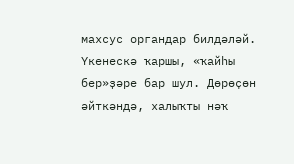махсус органдар билдәләй. Үкенескә ҡаршы, «ҡайһы бер»ҙәре бар шул. Дөрөҫөн әйткәндә, халыҡты нәҡ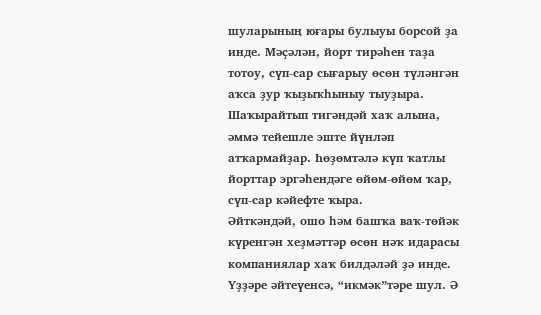шуларының юғары булыуы борсой ҙа инде. Мәҫәлән, йорт тирәһен таҙа тотоу, сүп-сар сығарыу өсөн түләнгән аҡса ҙур ҡыҙыҡһыныу тыуҙыра. Шаҡырайтып тигәндәй хаҡ алына, әммә тейешле эште йүнләп атҡармайҙар. Һөҙөмтәлә күп ҡатлы йорттар эргәһендәге өйөм-өйөм ҡар, сүп-сар кәйефте ҡыра.
Әйткәндәй, ошо һәм башҡа ваҡ-төйәк күренгән хеҙмәттәр өсөн нәҡ идарасы компаниялар хаҡ билдәләй ҙә инде. Үҙҙәре әйтеүенсә, “икмәк”тәре шул. Ә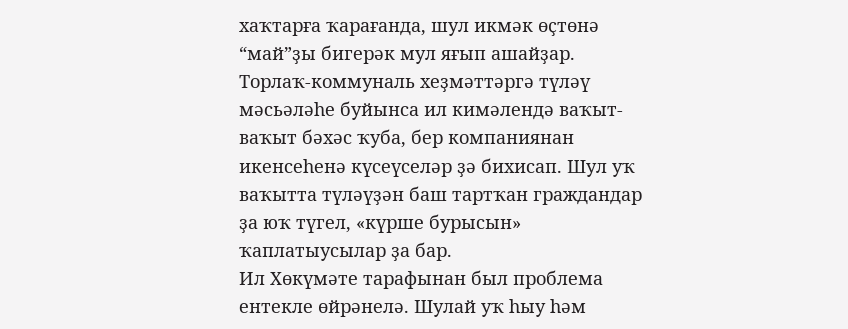хаҡтарға ҡарағанда, шул икмәк өҫтөнә “май”ҙы бигерәк мул яғып ашайҙар.
Торлаҡ-коммуналь хеҙмәттәргә түләү мәсьәләһе буйынса ил кимәлендә ваҡыт-ваҡыт бәхәс ҡуба, бер компаниянан икенсеһенә күсеүселәр ҙә бихисап. Шул уҡ ваҡытта түләүҙән баш тартҡан граждандар ҙа юҡ түгел, «күрше бурысын» ҡаплатыусылар ҙа бар.
Ил Хөкүмәте тарафынан был проблема ентекле өйрәнелә. Шулай уҡ һыу һәм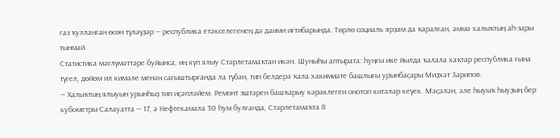газ ҡулланған өсөн түләүҙәр — республика етәкселегенең дә даими иғтибарында. Төрлө социаль ярҙам да ҡаралған, әммә халыҡтың аһ-зары тынмай.
Статистика мәғлүмәттәре буйынса, иң күп ялыу Стәрлетамаҡтан икән. Шуныһы аптырата: һуңғы ике йылда ҡалала хаҡтар республика ғына түгел, дөйөм ил кимәле менән сағыштырғанда ла түбән, тип белдерә ҡала хакимиәте башлығы урынбаҫары Миҙхәт Зарипов.
— Халыҡтың ялыуын урынһыҙ тип иҫәпләйем. Ремонт эштәрен башҡарыу кәрәклеген онотоп китәләр кеүек. Мәҫәлән, әле һыуыҡ һыуҙың бер кубометры Салауатта — 17, ә Нефтекамала 30 һум булғанда, Стәрлетамаҡта 8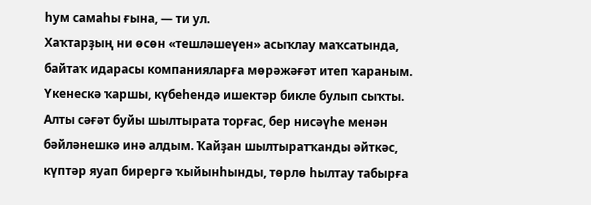һум самаһы ғына, — ти ул.
Хаҡтарҙың ни өсөн «тешләшеүен» асыҡлау маҡсатында, байтаҡ идарасы компанияларға мөрәжәғәт итеп ҡараным. Үкенескә ҡаршы, күбеһендә ишектәр бикле булып сыҡты. Алты сәғәт буйы шылтырата торғас, бер нисәүһе менән бәйләнешкә инә алдым. Ҡайҙан шылтыратҡанды әйткәс, күптәр яуап бирергә ҡыйынһынды, төрлө һылтау табырға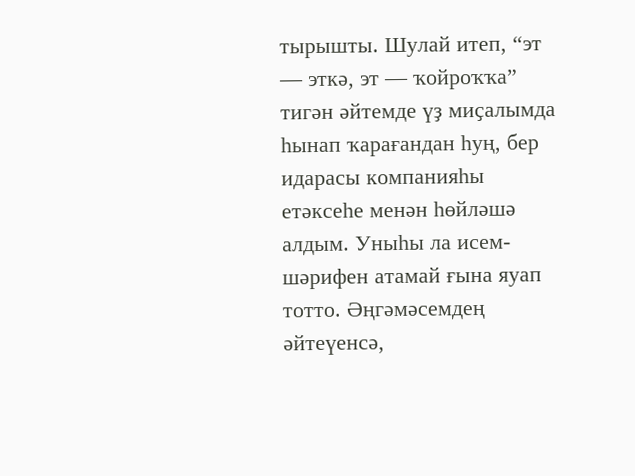тырышты. Шулай итеп, “эт — эткә, эт — ҡойроҡҡа” тигән әйтемде үҙ миҫалымда һынап ҡарағандан һуң, бер идарасы компанияһы етәксеһе менән һөйләшә алдым. Уныһы ла исем-шәрифен атамай ғына яуап тотто. Әңгәмәсемдең әйтеүенсә,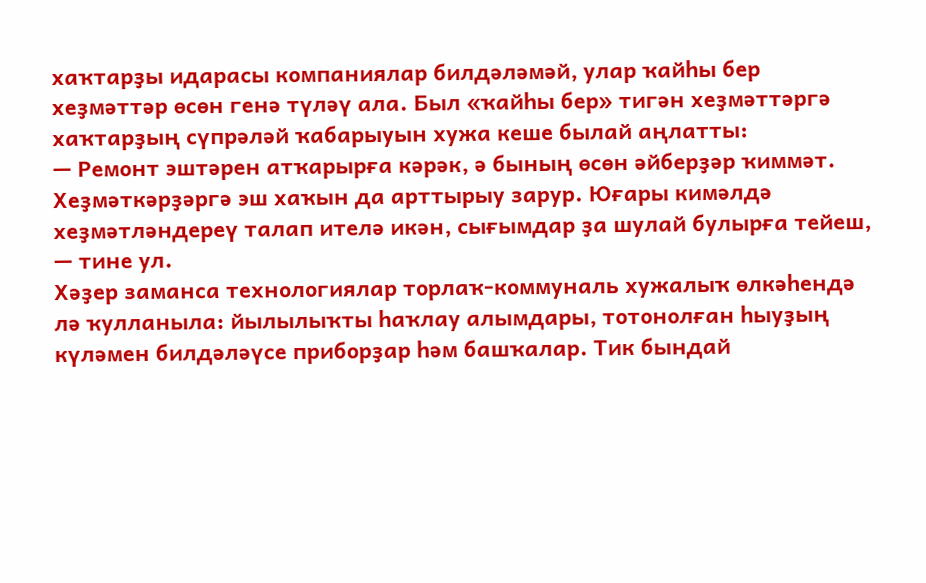хаҡтарҙы идарасы компаниялар билдәләмәй, улар ҡайһы бер хеҙмәттәр өсөн генә түләү ала. Был «ҡайһы бер» тигән хеҙмәттәргә хаҡтарҙың сүпрәләй ҡабарыуын хужа кеше былай аңлатты:
— Ремонт эштәрен атҡарырға кәрәк, ә бының өсөн әйберҙәр ҡиммәт. Хеҙмәткәрҙәргә эш хаҡын да арттырыу зарур. Юғары кимәлдә хеҙмәтләндереү талап ителә икән, сығымдар ҙа шулай булырға тейеш, — тине ул.
Хәҙер заманса технологиялар торлаҡ-коммуналь хужалыҡ өлкәһендә лә ҡулланыла: йылылыҡты һаҡлау алымдары, тотонолған һыуҙың күләмен билдәләүсе приборҙар һәм башҡалар. Тик бындай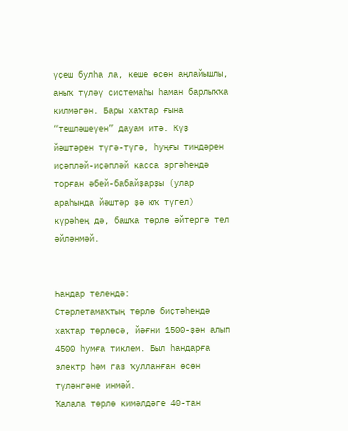үҫеш булһа ла, кеше өсөн аңлайышлы, аныҡ түләү системаһы һаман барлыҡҡа килмәгән. Бары хаҡтар ғына “тешләшеүен” дауам итә. Күҙ йәштәрен түгә-түгә, һуңғы тиндәрен иҫәпләй-иҫәпләй касса эргәһендә торған әбей-бабайҙарҙы (улар араһында йәштәр ҙә юҡ түгел) күрәһең дә, башҡа төрлө әйтергә тел әйләнмәй.


Һандар телендә:
Стәрлетамаҡтың төрлө биҫтәһендә хаҡтар төрлөсә, йәғни 1500-ҙән алып 4500 һумға тиклем. Был һандарға электр һәм газ ҡулланған өсөн түләнгәне инмәй.
Ҡалала төрлө кимәлдәге 40-тан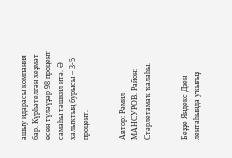ашыу идарасы компания бар. Күрһәтелгән хеҙмәт өсөн түләүҙәр 98 процент самаһы тәшкил итә. Ә халыҡтың бурысы – 3-5 процент.


Автор: Рәмил МАНСУРОВ. Район: Стәрлетамаҡ ҡалаһы.


Беҙҙе Яндекс Дзен лентаһында уҡығыҙ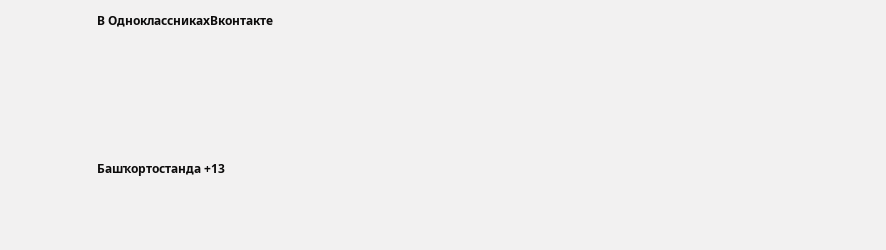В ОдноклассникахВконтакте





Башҡортостанда +13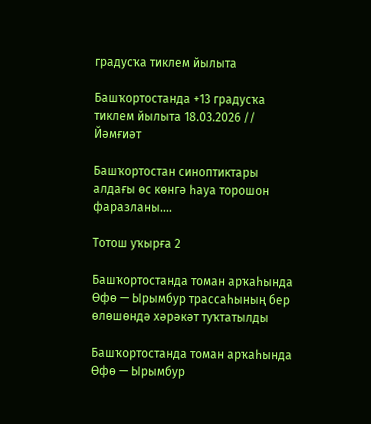градусҡа тиклем йылыта

Башҡортостанда +13 градусҡа тиклем йылыта 18.03.2026 // Йәмғиәт

Башҡортостан синоптиктары алдағы өс көнгә һауа торошон фаразланы....

Тотош уҡырға 2

Башҡортостанда томан арҡаһында Өфө — Ырымбур трассаһының бер өлөшөндә хәрәкәт туҡтатылды

Башҡортостанда томан арҡаһында Өфө — Ырымбур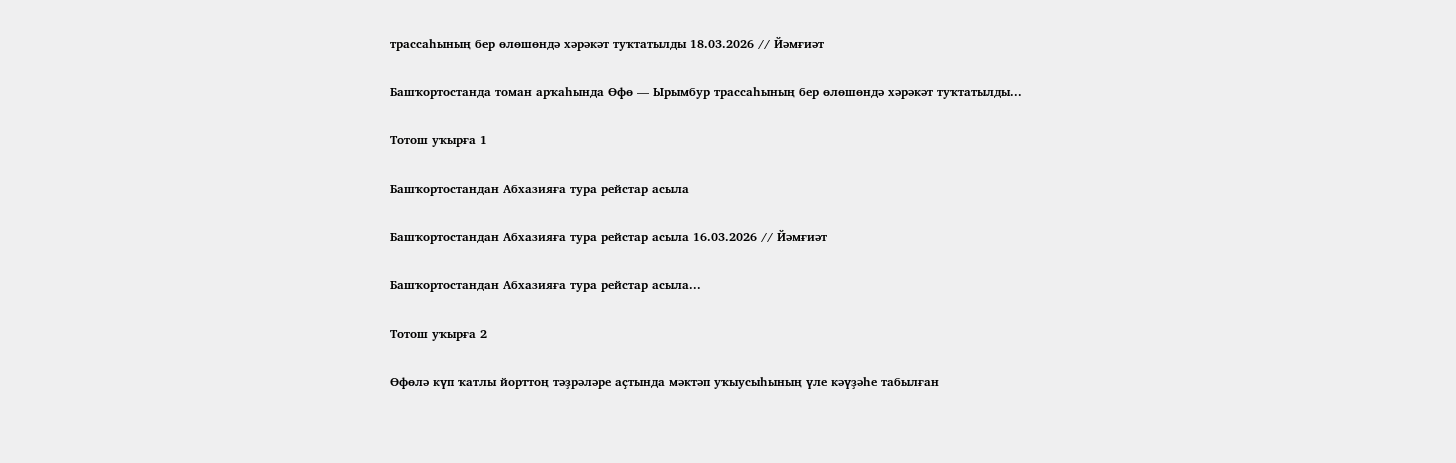трассаһының бер өлөшөндә хәрәкәт туҡтатылды 18.03.2026 // Йәмғиәт

Башҡортостанда томан арҡаһында Өфө — Ырымбур трассаһының бер өлөшөндә хәрәкәт туҡтатылды...

Тотош уҡырға 1

Башҡортостандан Абхазияға тура рейстар асыла

Башҡортостандан Абхазияға тура рейстар асыла 16.03.2026 // Йәмғиәт

Башҡортостандан Абхазияға тура рейстар асыла...

Тотош уҡырға 2

Өфөлә күп ҡатлы йорттоң тәҙрәләре аҫтында мәктәп уҡыусыһының үле кәүҙәһе табылған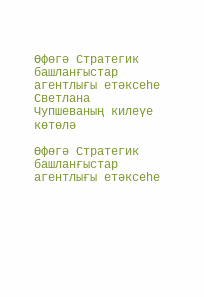Өфөгә Стратегик башланғыстар агентлығы етәксеһе Светлана Чупшеваның килеүе көтөлә

Өфөгә Стратегик башланғыстар агентлығы етәксеһе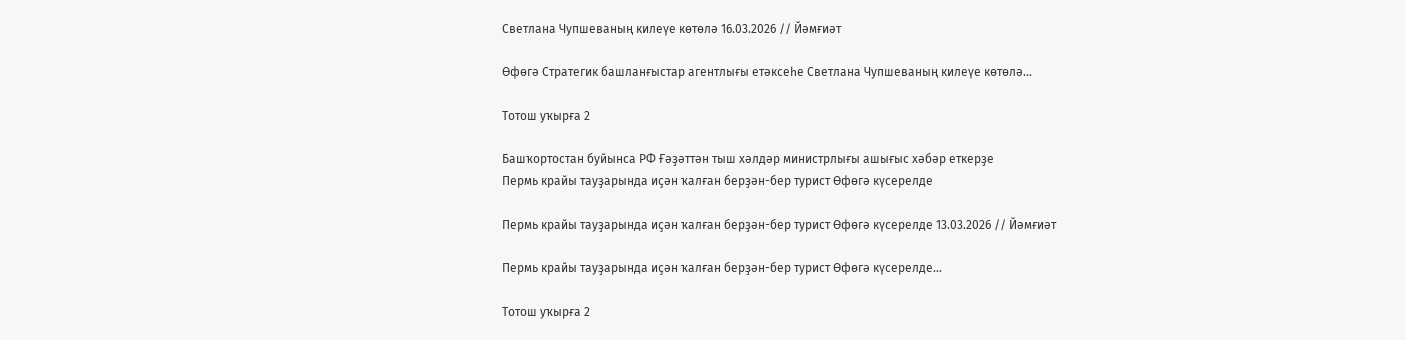Светлана Чупшеваның килеүе көтөлә 16.03.2026 // Йәмғиәт

Өфөгә Стратегик башланғыстар агентлығы етәксеһе Светлана Чупшеваның килеүе көтөлә...

Тотош уҡырға 2

Башҡортостан буйынса РФ Ғәҙәттән тыш хәлдәр министрлығы ашығыс хәбәр еткерҙе
Пермь крайы тауҙарында иҫән ҡалған берҙән-бер турист Өфөгә күсерелде

Пермь крайы тауҙарында иҫән ҡалған берҙән-бер турист Өфөгә күсерелде 13.03.2026 // Йәмғиәт

Пермь крайы тауҙарында иҫән ҡалған берҙән-бер турист Өфөгә күсерелде...

Тотош уҡырға 2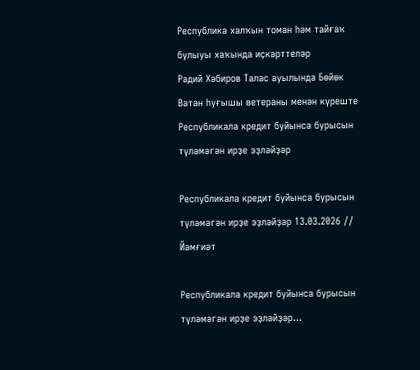Республика халҡын томан һәм тайғаҡ булыуы хаҡында иҫкәрттеләр
Радий Хәбиров Талас ауылында Бөйөк Ватан һуғышы ветераны менән күреште
Республикала кредит буйынса бурысын түләмәгән ирҙе эҙләйҙәр

Республикала кредит буйынса бурысын түләмәгән ирҙе эҙләйҙәр 13.03.2026 // Йәмғиәт

Республикала кредит буйынса бурысын түләмәгән ирҙе эҙләйҙәр...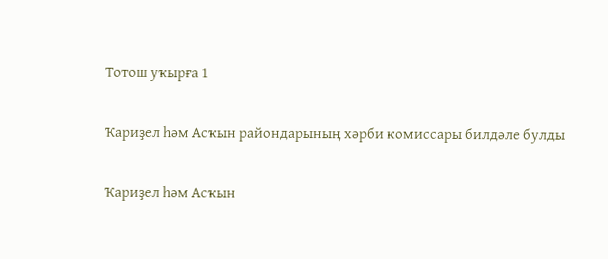Тотош уҡырға 1

Ҡариҙел һәм Асҡын райондарының хәрби комиссары билдәле булды

Ҡариҙел һәм Асҡын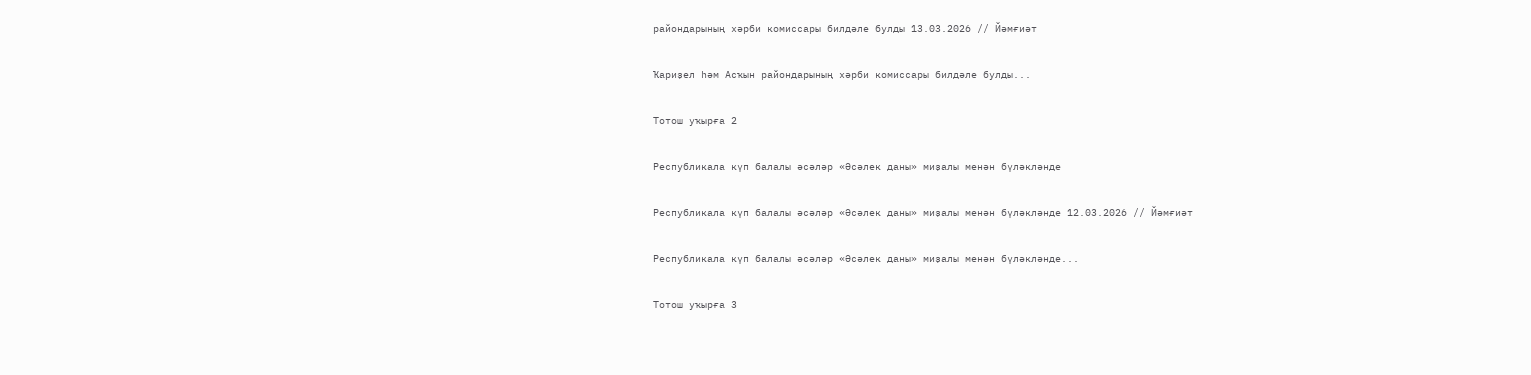райондарының хәрби комиссары билдәле булды 13.03.2026 // Йәмғиәт

Ҡариҙел һәм Асҡын райондарының хәрби комиссары билдәле булды...

Тотош уҡырға 2

Республикала күп балалы әсәләр «Әсәлек даны» миҙалы менән бүләкләнде

Республикала күп балалы әсәләр «Әсәлек даны» миҙалы менән бүләкләнде 12.03.2026 // Йәмғиәт

Республикала күп балалы әсәләр «Әсәлек даны» миҙалы менән бүләкләнде...

Тотош уҡырға 3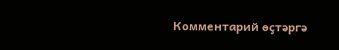Комментарий өҫтәргә